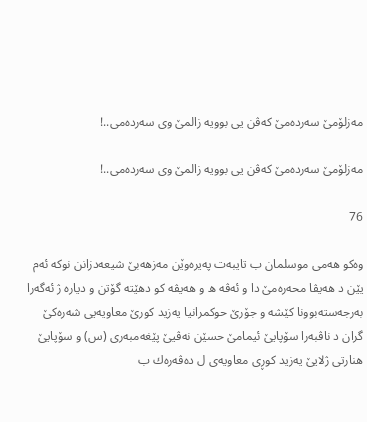مه‌زلۆمێ سه‌رده‌مێ كه‌ڤن یی بوویه‌ زالمێ وى سه‌رده‌مى..!

مه‌زلۆمێ سه‌رده‌مێ كه‌ڤن یی بوویه‌ زالمێ وى سه‌رده‌مى..!

76

وه‌كو هه‌مى موسلمان ب تایبه‌ت په‌یره‌وێن مه‌زهه‌بێ شیعه‌دزانن نوكه‌ ئه‌م یێن د هه‌یڤا محه‌ره‌مێ دا و ئه‌ڤه‌ ه‌ و هه‌یڤه‌ كو دهێته‌ گۆتن و دیاره‌ ژ ئه‌گه‌را به‌رجه‌سته‌بوونا كێشه‌ و جۆرێ حوكمرانیا یه‌زید كورێ معاویه‌یى شه‌ره‌كێ گران د ناڤبه‌را سۆپایێ ئیمامێ حسێن نه‌ڤیێ پێغه‌مبه‌رى (س) و سۆپایێ هنارتى ژلایێ یه‌زید كوڕى معاویه‌ى ل ده‌ڤه‌ره‌ك ب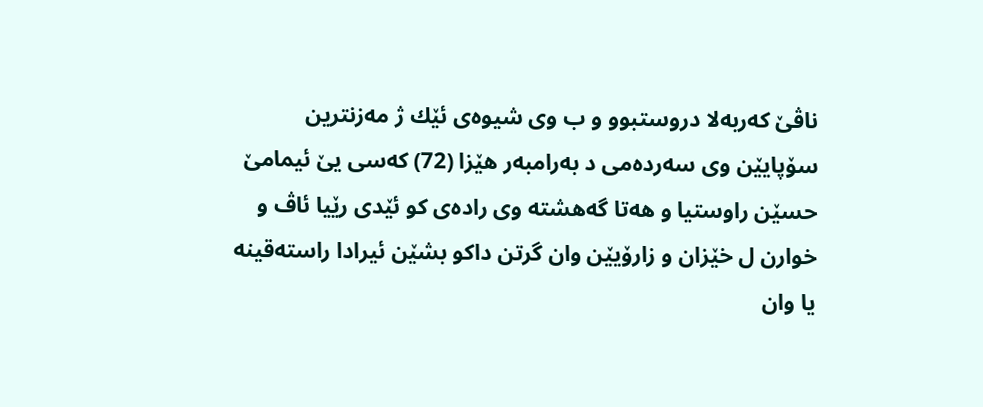ناڤێ كه‌ربه‌لا دروستبوو و ب وى شیوه‌ى ئێك ژ مه‌زنترین سۆپایێن وى سه‌رده‌مى د به‌رامبه‌ر هێزا (72) كه‌سى یێ ئیمامێ حسێن راوستیا و هه‌تا گه‌هشته‌ وى راده‌ى كو ئێدى رێیا ئاڤ و خوارن ل خێزان و زارۆیێن وان گرتن داكو بشێن ئیرادا راسته‌قینه‌ یا وان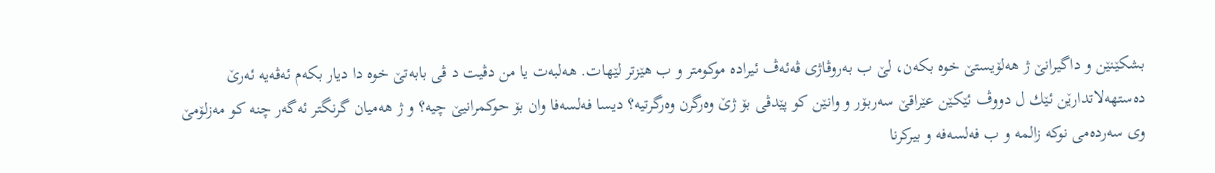بشكێنێن و داگیرانێ ژ هه‌لۆیستێ خوه‌ بكه‌ن، لێ ب به‌روڤاژی ڤه‌ئه‌ڤ ئیراده‌ موكومتر و ب هێزتر لێهات. هه‌لبه‌ت یا من دڤیت د ڤی بابه‌تێ خوه‌ دا دیار بكه‌م ئه‌ڤه‌یه‌ ئه‌رێ ده‌ستهه‌لاتدارێن ئێك ل دووڤ ئێكێن عێراقێ سه‌ربۆر و وانێن كو پێدڤى بۆ ژێ وه‌رگرن وه‌رگرتیه‌؟ دیسا فه‌لسه‌فا وان بۆ حوكمرانیێ چیه‌؟ و ژ هه‌میان گرنگتر ئه‌گه‌ر چنه‌ كو مه‌زلۆمێ وى سه‌رده‌مى نوكه‌ زالمه‌ و ب فه‌لسه‌فه‌ و بیركرنا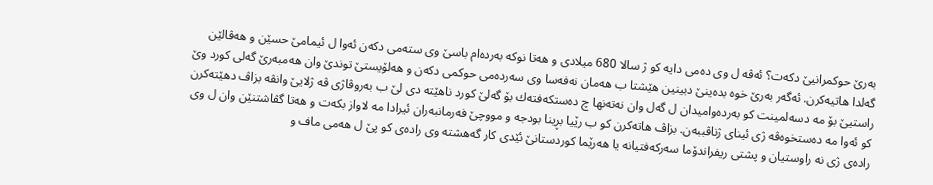به‌رێ حوكمرانیێ دكه‌ت؟ ئه‌ڤه‌ ل وى ده‌مى دایه‌ كو ژ سالا 680 میلادى و هه‌تا نوكه‌ به‌رده‌ام باسێ وى سته‌مى دكه‌ن ئه‌وا ل ئیمامێ حسێن و هه‌ڤالێن گه‌لدا هاتیه‌كرن. ئه‌گه‌ر به‌رێ خوه‌ بده‌ینێ دبینین هێشتا ب هه‌مان نه‌فه‌سا وى سه‌رده‌مى حوكمى دكه‌ن و هه‌لۆیستێ توندێ وان هه‌مبه‌رێ گه‌لی كورد وێ راستیێ بۆ مه‌ دسه‌لمینت كو به‌رده‌وامیدان ل گه‌ل وان نه‌ته‌نها چ ده‌ستكه‌فته‌ك بۆ گه‌لێ كورد ناهێته‌ دى لێ ب به‌روڤاژى ڤه‌ ژلایێ وانڤه‌ بزاڤ دهێته‌كرن كو ئه‌وا مه‌ ده‌ستخوه‌ڤه‌ ژى ئینای ژناڤببه‌ن. بزاڤ هاته‌كرن كو ب رێیا بڕینا بودجه‌ و مووچێ فه‌رمانبه‌ران ئیرادا مه‌ لاواز بكه‌ت و هه‌تا گڤاشتنێن وان ل وى راده‌ى ژى نه‌ راوستیان و پشتى ریفراندۆما سه‌ركه‌فتیانه‌ یا هه‌رێما كوردستانێ ئێدى كار گه‌هشته‌ وى راده‌ى كو پێ ل هه‌مى ماف و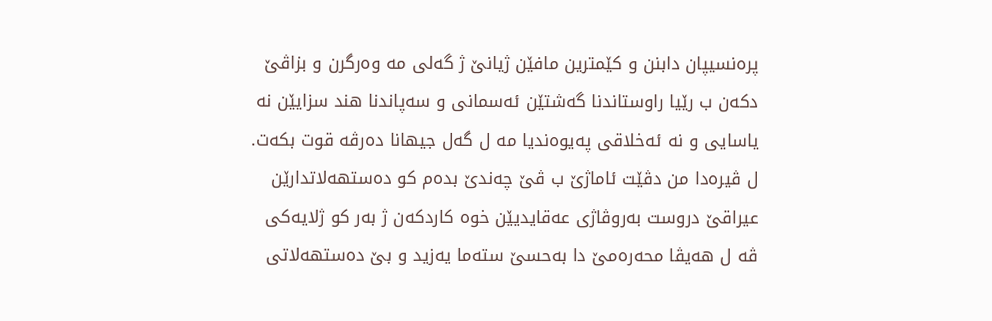پره‌نسیپان دابنن و كێمترین مافێن ژیانێ ژ گه‌لى مه‌ وه‌رگرن و بزاڤێ دكه‌ن ب رێیا راوستاندنا گه‌شتێن ئه‌سمانى و سه‌پاندنا هند سزایێن نه‌ یاسایى و نه‌ ئه‌خلاقى په‌یوه‌ندیا مه‌ ل گه‌ل جیهانا ده‌رڤه‌ قوت بكه‌ت. ل ڤیره‌دا من دڤێت ئاماژێ ب ڤێ چه‌ندێ بده‌م كو ده‌ستهه‌لاتدارێن عیراقێ دروست به‌روڤاژى عه‌قایدیێن خوه‌ كاردكه‌ن ژ به‌ر كو ژلایه‌كى ڤه‌ ل هه‌یڤا محه‌ره‌مێ دا به‌حسێ سته‌ما یه‌زید و بێ ده‌ستهه‌لاتی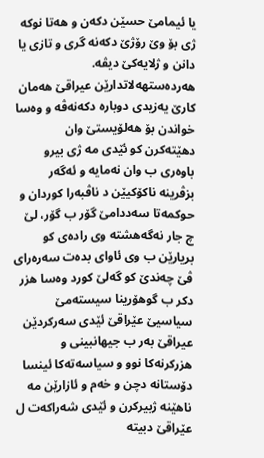یا ئیمامێ حسێن دكه‌ن و هه‌تا نوكه‌ ژى بۆ وێ رۆژێ دكه‌نه‌ گرى و تازى یا دانن و ژلایه‌كێ دیڤه‌. هه‌رده‌ستهه‌لاتدارێن عیراقێ هه‌مان كارێ یه‌زیدى دوباره‌ دكه‌نه‌ڤه‌ و وه‌سا خواندن بۆ هه‌لۆیستێ وان دهێته‌كرن كو ئێدى مه‌ ژى بیرو باوه‌رى ب وان نه‌مایه‌ و ئه‌گه‌ر بزڤرینه‌ ناكۆكیێن د ناڤبه‌را كوردان و حوكمه‌تا سه‌ددامێ گۆر ب گۆر، لێ چ جار نه‌گه‌هشته‌ وى راده‌ى كو بریارێن ب وى ئاواى بده‌ت سه‌ره‌راى ڤێ چه‌ندێ كو گه‌لێ كورد وه‌سا هزر دكر ب گوهۆرینا سیسته‌مێ سیاسیێ عێراقێ ئێدى سه‌ركردێن عیراقێ به‌ر ب جیهانبینى و هزركرنه‌كا نوو و سیاسه‌ته‌كا ئینسا دۆستانه‌ دچن و خه‌م و ئازارێن مه‌ ناهێنه‌ ژبیركرن و ئێدى شه‌راكه‌ت ل عێراقێ دبیته‌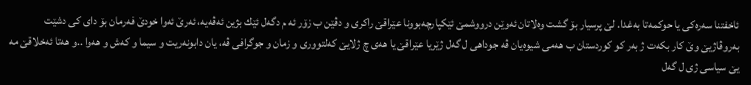ئاخفتنا سه‌ره‌كى یا حوكمه‌تا به‌غدا. لێ پرسیار بۆ گشت وه‌لاتان ئه‌وێن درووشمێ ئێكپارچه‌بوونا عێراقێ راكرى و دڤێن ب زۆر ئه‌ م دگه‌ل ئێك بژین ئه‌ڤه‌یه‌، ئه‌رێ ئه‌وا خودێ فه‌رمان بۆ داى كى دشێت به‌روڤاژیێ وێ كار بكه‌ت ژ به‌ر كو كوردستان ب هه‌مى شیوه‌یان ڤه‌ جوداهى ل گه‌ل ژێریا عێراقێ یا هه‌ى چ ژلایێ كه‌لتوورى و زمان و جوگرافى ڤه‌، یان دابونه‌ریت و سیما و كه‌ش و هه‌وا ..و هه‌تا ئه‌خلاقێ مه‌ یێ سیاسى ژى ل گه‌ل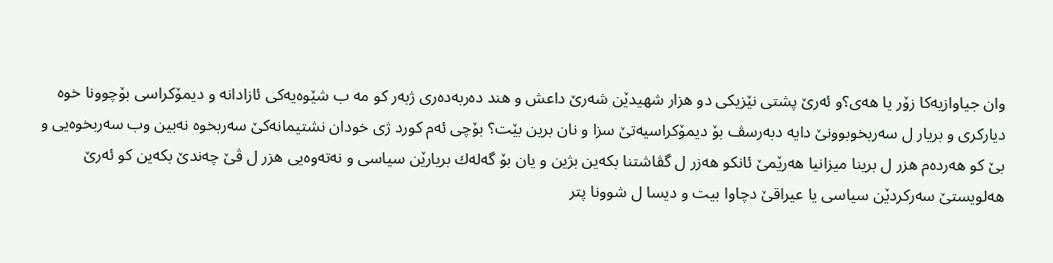وان جیاوازیه‌كا زۆر یا هه‌ى؟و ئه‌رێ پشتى نێزیكى دو هزار شهیدێن شه‌رێ داعش و هند ده‌ربه‌ده‌رى ژبه‌ر كو مه‌ ب شێوه‌یه‌كى ئازادانه‌ و دیمۆكراسى بۆچوونا خوه‌ دیاركرى و بریار ل سه‌ربخوبوونێ دایه‌ دبه‌رسڤ بۆ دیمۆكراسیه‌تێ سزا و نان برین بێت؟ بۆچى ئه‌م كورد ژى خودان نشتیمانه‌كێ سه‌ربخوه‌ نه‌بین وب سه‌ربخوه‌یى و بێ كو هه‌رده‌م هزر ل برینا میزانیا هه‌رێمێ ئانكو هه‌زر ل گڤاشتنا بكه‌ین بژین و یان بۆ گه‌له‌ك بریارێن سیاسى و نه‌ته‌وه‌یى هزر ل ڤێ چه‌ندێ بكه‌ین كو ئه‌رێ هه‌لویستێ سه‌ركردێن سیاسى یا عیراقێ دچاوا بیت و دیسا ل شوونا پتر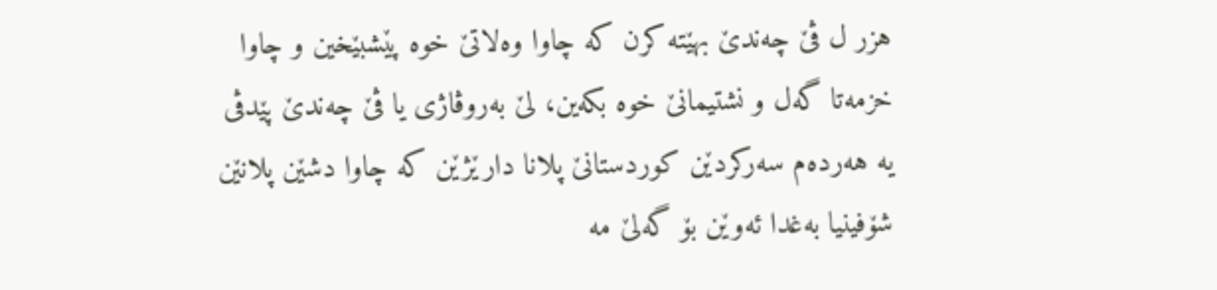هزر ل ڤێ چه‌ندێ بهێته‌ كرن كه‌ چاوا وه‌لاتێ خوه‌ پێشبێخین و چاوا خزمه‌تا گه‌ل و نشتیمانێ خوه‌ بكه‌ین، لێ به‌روڤاژى یا ڤێ چه‌ندێ پێدڤى یه‌ هه‌رده‌م سه‌ركردێن كوردستانێ پلانا دارێژێن كه‌ چاوا دشێن پلانێن شۆفینیا به‌غدا ئه‌وێن بۆ گه‌لێ مه‌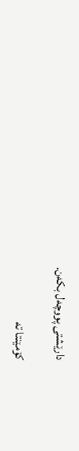دارێشتى پووچه‌ل بكه‌ن.

کۆمێنتا تە